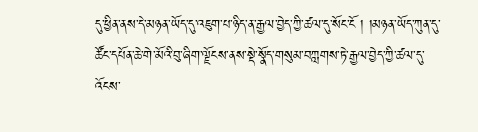དུ་ཕྱིན་ནས་དེ་མཉན་ཡོད་དུ་འཇུག་པ་ཉིད་ན་རྒྱལ་བྱེད་ཀྱི་ཚལ་དུ་སོང་ངོ ། །མཉན་ཡོད་ཀུན་དུ་ཚོང་དཔོན་ཆེ་གེ་མོའི་བུ་ཞིག་ལྗོངས་ནས་སྡེ་སྣོད་གསུམ་བཀླགས་ཏེ་རྒྱལ་བྱེད་ཀྱི་ཚལ་དུ་འོངས་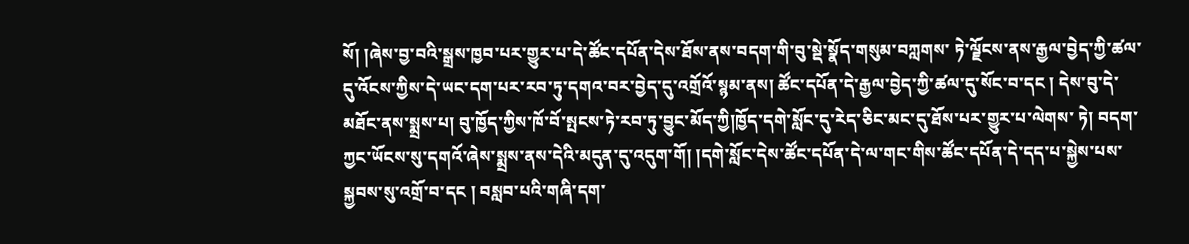སོ། །ཞེས་བྱ་བའི་སྒྲས་ཁྱབ་པར་གྱུར་པ་དེ་ཚོང་དཔོན་དེས་ཐོས་ནས་བདག་གི་བུ་སྡེ་སྣོད་གསུམ་བཀླགས་ ཏེ་ལྗོངས་ནས་རྒྱལ་བྱེད་ཀྱི་ཚལ་དུ་འོངས་ཀྱིས་དེ་ཡང་དག་པར་རབ་ཏུ་དགའ་བར་བྱེད་དུ་འགྲོའོ་སྙམ་ནས། ཚོང་དཔོན་དེ་རྒྱལ་བྱེད་ཀྱི་ཚལ་དུ་སོང་བ་དང ། དེས་བུ་དེ་མཐོང་ནས་སྨྲས་པ། བུ་ཁྱོད་ཀྱིས་ཁོ་བོ་སྤངས་ཏེ་རབ་ཏུ་བྱུང་མོད་ཀྱི།ཁྱོད་དགེ་སློང་དུ་རེད་ཅིང་མང་དུ་ཐོས་པར་གྱུར་པ་ལེགས་ ཏེ། བདག་ཀྱང་ཡོངས་སུ་དགའོ་ཞེས་སྨྲས་ནས་དེའི་མདུན་དུ་འདུག་གོ། །དགེ་སློང་དེས་ཚོང་དཔོན་དེ་ལ་གང་གིས་ཚོང་དཔོན་དེ་དད་པ་སྐྱེས་པས་སྐྱབས་སུ་འགྲོ་བ་དང ། བསླབ་པའི་གཞི་དག་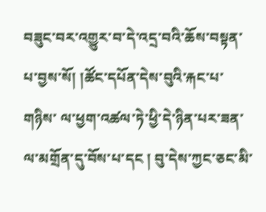བཟུང་བར་འགྱུར་བ་དེ་འདྲ་བའི་ཆོས་བསྟན་པ་བྱས་སོ། །ཚོང་དཔོན་དེས་བུའི་རྐང་པ་གཉིས་ ལ་ཕྱག་འཚལ་ཏེ་ཕྱི་དེ་ཉིན་པར་ཟན་ལ་མགྲོན་དུ་བོས་པ་དང ། བུ་དེས་ཀྱང་ཅང་མི་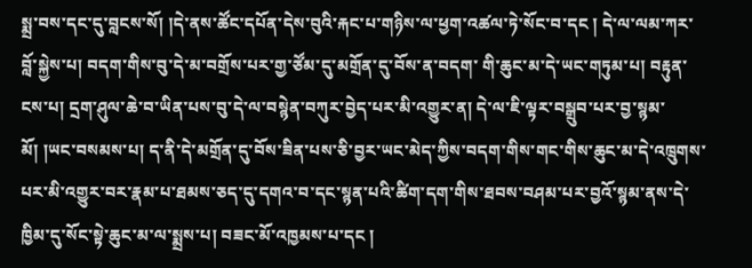སྨྲ་བས་དང་དུ་བླངས་སོ། །དེ་ནས་ཚོང་དཔོན་དེས་བུའི་རྐང་པ་གཉིས་ལ་ཕྱག་འཚལ་ཏེ་སོང་བ་དང ། དེ་ལ་ལམ་ཀར་བློ་སྐྱེས་པ། བདག་གིས་བུ་དེ་མ་བགྲོས་པར་གྱ་ཙོམ་དུ་མགྲོན་དུ་བོས་ན་བདག་ གི་ཆུང་མ་དེ་ཡང་གཏུམ་པ། བརྟུན་ངས་པ། དྲག་ཤུལ་ཆེ་བ་ཡིན་པས་བུ་དེ་ལ་བསྙེན་བཀུར་བྱེད་པར་མི་འགྱུར་ན། དེ་ལ་ཇི་ལྟར་བསྒྲུབ་པར་བྱ་སྙམ་མོ། །ཡང་བསམས་པ། ད་ནི་དེ་མགྲོན་དུ་བོས་ཟིན་པས་ཅི་བྱར་ཡང་མེད་ཀྱིས་བདག་གིས་གང་གིས་ཆུང་མ་དེ་འཁྲུགས་ པར་མི་འགྱུར་བར་རྣམ་པ་ཐམས་ཅད་དུ་དགའ་བ་དང་སྙན་པའི་ཚིག་དག་གིས་ཐབས་བཤམ་པར་བྱའོ་སྙམ་ནས་དེ་ཁྱིམ་དུ་སོང་སྟེ་ཆུང་མ་ལ་སྨྲས་པ། བཟང་མོ་འཁྱམས་པ་དང །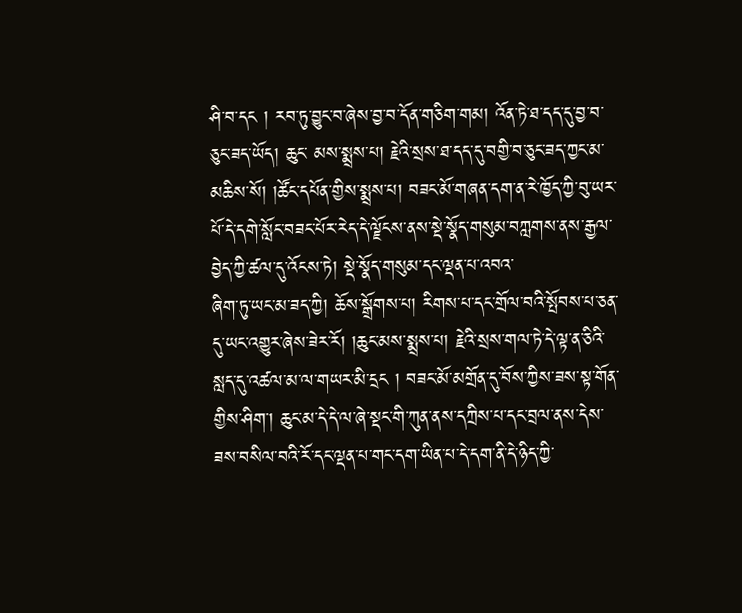ཤི་བ་དང ། རབ་ཏུ་བྱུང་བ་ཞེས་བྱ་བ་དོན་གཅིག་གམ། འོན་ཏེ་ཐ་དད་དུ་བྱ་བ་ཅུང་ཟད་ཡོད། ཆུང་ མས་སྨྲས་པ། རྗེའི་སྲས་ཐ་དད་དུ་བགྱི་བ་ཅུང་ཟད་ཀྱང་མ་མཆིས་སོ། །ཚོང་དཔོན་གྱིས་སྨྲས་པ། བཟང་མོ་གཞན་དག་ན་རེ་ཁྱོད་ཀྱི་བུ་ཡར་པོ་དེ་དགེ་སློང་བཟང་པོར་རེད་དེ་ལྗོངས་ནས་སྡེ་སྣོད་གསུམ་བཀླགས་ནས་རྒྱལ་བྱེད་ཀྱི་ཚལ་དུ་འོངས་ཏེ། སྡེ་སྣོད་གསུམ་དང་ལྡན་པ་འབའ་
ཞིག་ཏུ་ཡང་མ་ཟད་ཀྱི། ཆོས་སྒྲོགས་པ། རིགས་པ་དང་གྲོལ་བའི་སྤོབས་པ་ཅན་དུ་ཡང་འགྱུར་ཞེས་ཟེར་རོ། །ཆུང་མས་སྨྲས་པ། རྗེའི་སྲས་གལ་ཏེ་དེ་ལྟ་ན་ཅིའི་སླད་དུ་འཚལ་མ་ལ་གཡར་མི་དྲང ། བཟང་མོ་མགྲོན་དུ་བོས་ཀྱིས་ཟས་སྟ་གོན་གྱིས་ཤིག་། ཆུང་མ་དེ་དེ་ལ་ཞེ་སྡང་གི་ཀུན་ནས་དཀྲིས་པ་དང་བྲལ་ནས་དེས་ཟས་བསིལ་བའི་རོ་དང་ལྡན་པ་གང་དག་ཡིན་པ་དེ་དག་ནི་དེ་ཉིད་ཀྱི་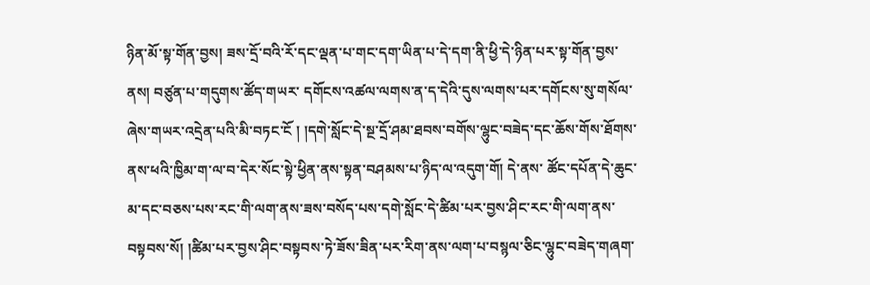ཉིན་མོ་སྟ་གོན་བྱས། ཟས་དྲོ་བའི་རོ་དང་ལྡན་པ་གང་དག་ཡིན་པ་དེ་དག་ནི་ཕྱི་དེ་ཉིན་པར་སྟ་གོན་བྱས་ནས། བཙུན་པ་གདུགས་ཚོད་གཡར་ དགོངས་འཚལ་ལགས་ན་ད་དེའི་དུས་ལགས་པར་དགོངས་སུ་གསོལ་ཞེས་གཡར་འདྲེན་པའི་མི་བཏང་ངོ ། །དགེ་སློང་དེ་སྔ་དྲོ་ཤམ་ཐབས་བགོས་ལྷུང་བཟེད་དང་ཆོས་གོས་ཐོགས་ནས་ཕའི་ཁྱིམ་ག་ལ་བ་དེར་སོང་སྟེ་ཕྱིན་ནས་སྟན་བཤམས་པ་ཉིད་ལ་འདུག་གོ། དེ་ནས་ ཚོང་དཔོན་དེ་ཆུང་མ་དང་བཅས་པས་རང་གི་ལག་ནས་ཟས་བསོད་པས་དགེ་སློང་དེ་ཚིམ་པར་བྱས་ཤིང་རང་གི་ལག་ནས་བསྟབས་སོ། །ཚིམ་པར་བྱས་ཤིང་བསྟབས་ཏེ་ཟོས་ཟིན་པར་རིག་ནས་ལག་པ་བསྙལ་ཅིང་ལྷུང་བཟེད་གཞག་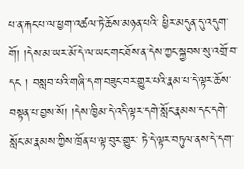པ་ན་རྐང་པ་ལ་ཕྱག་འཚལ་ཏེ་ཆོས་མཉན་པའི་ ཕྱིར་མདུན་དུ་འདུག་གོ། །དེས་མ་ཡར་མོ་དེ་ལ་ཡང་གང་ཐོས་ན་དེས་ཀྱང་སྐྱབས་སུ་འགྲོ་བ་དང ། བསླབ་པའི་གཞི་དག་བཟུང་བར་གྱུར་པའི་རྣམ་པ་དེ་ལྟར་ཆོས་བསྟན་པ་བྱས་སོ། །དེས་ཁྱིམ་དེ་འདི་ལྟར་དགེ་སློང་རྣམས་དང་དགེ་སློང་མ་རྣམས་ཀྱིས་ཁྲོན་པ་ལྟ་བུར་གྱུར་ ཏེ་དེ་ལྟར་བཏུལ་ནས་དེ་དག་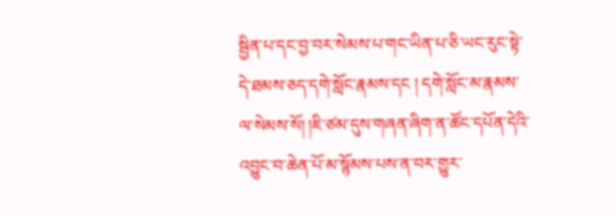སྦྱིན་པ་དང་བྱ་བར་སེམས་པ་གང་ཡིན་པ་ཅི་ཡང་རུང་སྟེ་དེ་ཐམས་ཅད་དགེ་སློང་རྣམས་དང ། དགེ་སློང་མ་རྣམས་ལ་སེམས་སོ། །ཇི་ཙམ་དུས་གཞན་ཞིག་ན་ཚོང་དཔོན་དེའི་འབྱུང་བ་ཆེན་པོ་མ་སྙོམས་པས་ན་བར་གྱུར་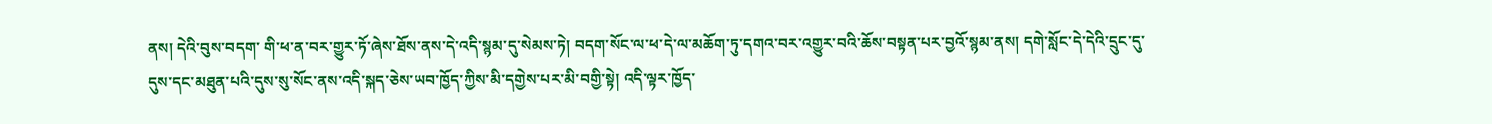ནས། དེའི་བུས་བདག་ གི་ཕ་ན་བར་གྱུར་ཏོ་ཞེས་ཐོས་ནས་དེ་འདི་སྙམ་དུ་སེམས་ཏེ། བདག་སོང་ལ་ཕ་དེ་ལ་མཆོག་ཏུ་དགའ་བར་འགྱུར་བའི་ཆོས་བསྟན་པར་བྱའོ་སྙམ་ནས། དགེ་སློང་དེ་དེའི་དྲུང་དུ་དུས་དང་མཐུན་པའི་དུས་སུ་སོང་ནས་འདི་སྐད་ཅེས་ཡབ་ཁྱོད་ཀྱིས་མི་དགྱེས་པར་མི་བགྱི་སྟེ། འདི་ལྟར་ཁྱོད་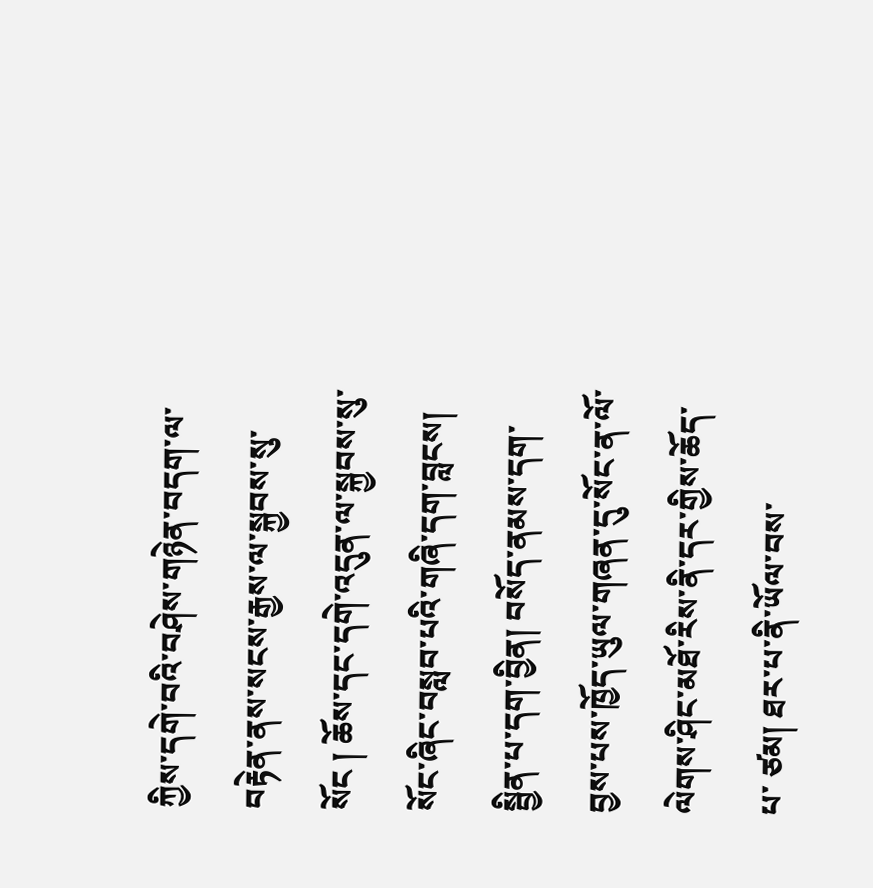ཀྱིས་དགེ་བའི་བཤེས་གཉེན་བདག་ལ་བརྟེན་ནས་སངས་རྒྱས་ལ་སྐྱབས་སུ་སོང ། ཆོས་དང་དགེ་འདུན་ལ་སྐྱབས་སུ་སོང་ཞིང་བསླབ་པའི་གཞི་དག་བླངས། སྦྱིན་པ་དག་བྱིན། བསོད་ནམས་དག་བྱས་པས་ཁྱོད་ཡུལ་གཞན་དུ་སོང་ན་ལོ་ལེགས་ཤིང་མཐོ་རིས་ནི་དར་གྱིས་ཆོད་པ་ ཙམ། ཐར་པ་ནི་ཡོལ་བས་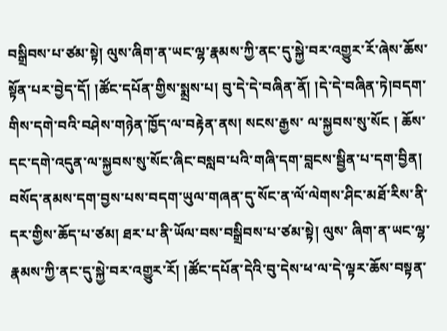བསྒྲིབས་པ་ཙམ་སྟེ། ལུས་ཞིག་ན་ཡང་ལྷ་རྣམས་ཀྱི་ནང་དུ་སྐྱེ་བར་འགྱུར་རོ་ཞེས་ཆོས་སྟོན་པར་བྱེད་དོ། །ཚོང་དཔོན་གྱིས་སྨྲས་པ། བུ་དེ་དེ་བཞིན་ནོ། །དེ་དེ་བཞིན་ཏེ།བདག་གིས་དགེ་བའི་བཤེས་གཉེན་ཁྱོད་ལ་བརྟེན་ནས། སངས་རྒྱས་ ལ་སྐྱབས་སུ་སོང ། ཆོས་དང་དགེ་འདུན་ལ་སྐྱབས་སུ་སོང་ཞིང་བསླབ་པའི་གཞི་དག་བླངས་སྦྱིན་པ་དག་བྱིན། བསོད་ནམས་དག་བྱས་པས་བདག་ཡུལ་གཞན་དུ་སོང་ན་ལོ་ལེགས་ཤིང་མཐོ་རིས་ནི་དར་གྱིས་ཆོད་པ་ཙམ། ཐར་པ་ནི་ཡོལ་བས་བསྒྲིབས་པ་ཙམ་སྟེ། ལུས་ ཞིག་ན་ཡང་ལྷ་རྣམས་ཀྱི་ནང་དུ་སྐྱེ་བར་འགྱུར་རོ། །ཚོང་དཔོན་དེའི་བུ་དེས་ཕ་ལ་དེ་ལྟར་ཆོས་བསྟན་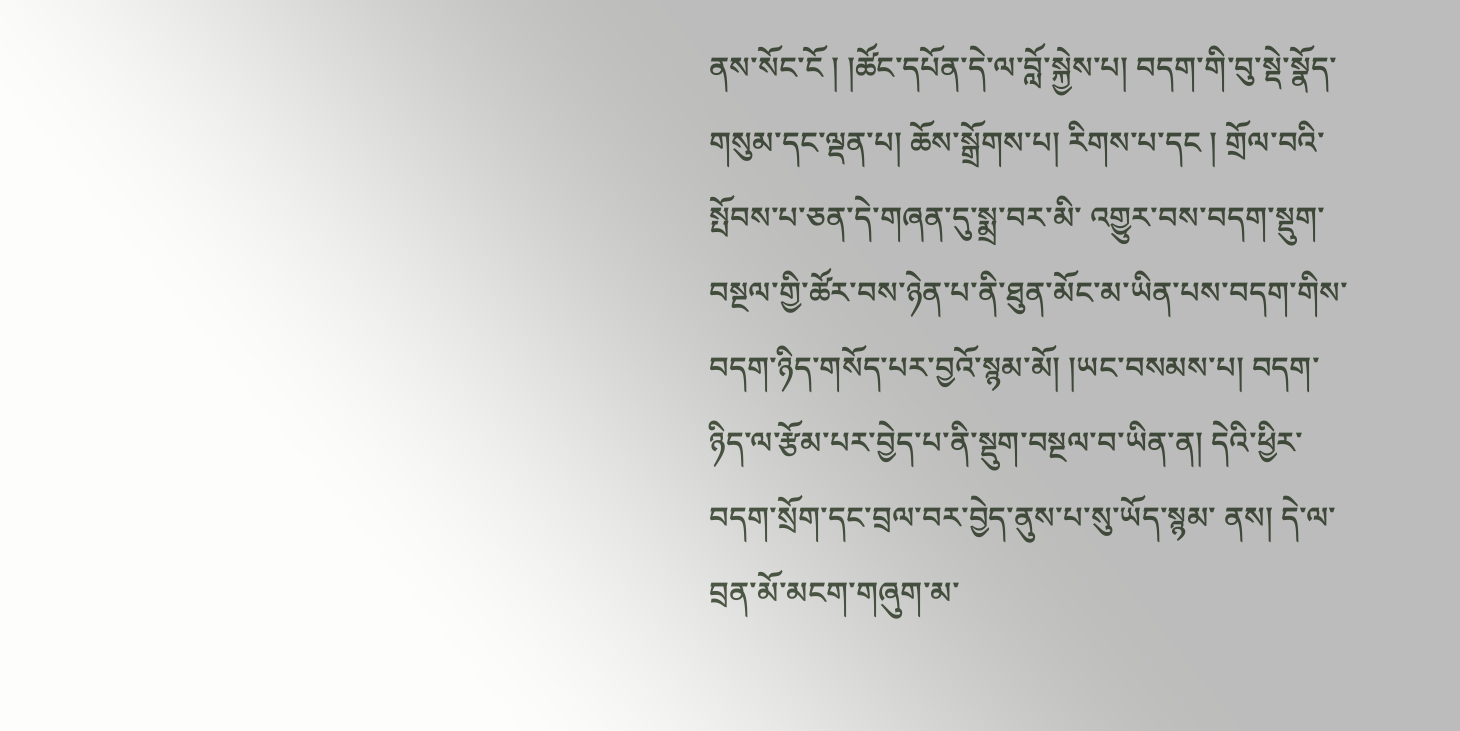ནས་སོང་ངོ ། །ཚོང་དཔོན་དེ་ལ་བློ་སྐྱེས་པ། བདག་གི་བུ་སྡེ་སྣོད་གསུམ་དང་ལྡན་པ། ཆོས་སྒྲོགས་པ། རིགས་པ་དང ། གྲོལ་བའི་སྤོབས་པ་ཅན་དེ་གཞན་དུ་སྨྲ་བར་མི་ འགྱུར་བས་བདག་སྡུག་བསྔལ་གྱི་ཚོར་བས་ཉེན་པ་ནི་ཐུན་མོང་མ་ཡིན་པས་བདག་གིས་བདག་ཉིད་གསོད་པར་བྱའོ་སྙམ་མོ། །ཡང་བསམས་པ། བདག་ཉིད་ལ་རྩོམ་པར་བྱེད་པ་ནི་སྡུག་བསྔལ་བ་ཡིན་ན། དེའི་ཕྱིར་བདག་སྲོག་དང་བྲལ་བར་བྱེད་ནུས་པ་སུ་ཡོད་སྙམ་ ནས། དེ་ལ་བྲན་མོ་མངག་གཞུག་མ་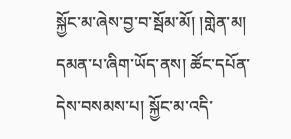སྐྱོང་མ་ཞེས་བྱ་བ་སྦོམ་མོ། །གླེན་མ། དམན་པ་ཞིག་ཡོད་ནས། ཚོང་དཔོན་དེས་བསམས་པ། སྐྱོང་མ་འདི་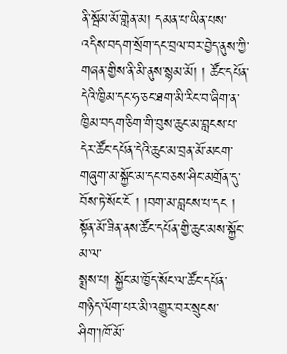ནི་སྦོམ་མོ་གླེན་མ། དམན་པ་ཡིན་པས་འདིས་བདག་སྲོག་དང་བྲལ་བར་བྱེད་ནུས་ཀྱི་གཞན་གྱིས་ནི་མི་ནུས་སྙམ་མོ། ། ཚོང་དཔོན་དེའི་ཁྱིམ་དང་ཧ་ཅང་ཐག་མི་རིང་བ་ཞིག་ན་ཁྱིམ་བདག་ཅིག་གི་བུས་ཆུང་མ་བླངས་པ་དེར་ཚོང་དཔོན་དེའི་ཆུང་མ་བྲན་མོ་མངག་གཞུག་མ་སྐྱོང་མ་དང་བཅས་ཤིང་མགྲོན་དུ་བོས་ཏེ་སོང་ངོ ། །བག་མ་བླངས་པ་དང ། སྟོན་མོ་ཟིན་ནས་ཚོང་དཔོན་གྱི་ཆུང་མས་སྐྱོང་མ་ལ་
སྨྲས་པ། སྐྱོང་མ་ཁྱོད་སོང་ལ་ཚོང་དཔོན་གཉིད་ལོག་པར་མི་འགྱུར་བར་སྲུངས་ཤིག་།ཁོ་མོ་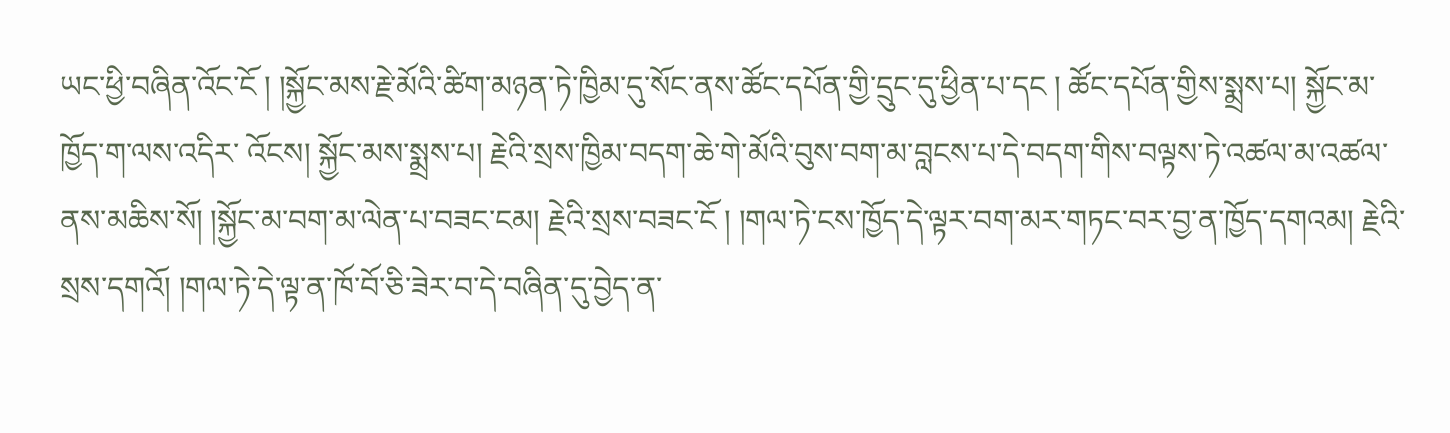ཡང་ཕྱི་བཞིན་འོང་ངོ ། །སྐྱོང་མས་རྗེ་མོའི་ཚིག་མཉན་ཏེ་ཁྱིམ་དུ་སོང་ནས་ཚོང་དཔོན་གྱི་དྲུང་དུ་ཕྱིན་པ་དང ། ཚོང་དཔོན་གྱིས་སྨྲས་པ། སྐྱོང་མ་ཁྱོད་ག་ལས་འདིར་ འོངས། སྐྱོང་མས་སྨྲས་པ། རྗེའི་སྲས་ཁྱིམ་བདག་ཆེ་གེ་མོའི་བུས་བག་མ་བླངས་པ་དེ་བདག་གིས་བལྟས་ཏེ་འཚལ་མ་འཚལ་ནས་མཆིས་སོ། །སྐྱོང་མ་བག་མ་ལེན་པ་བཟང་ངམ། རྗེའི་སྲས་བཟང་ངོ ། །གལ་ཏེ་ངས་ཁྱོད་དེ་ལྟར་བག་མར་གཏང་བར་བྱ་ན་ཁྱོད་དགའམ། རྗེའི་སྲས་དགའོ། །གལ་ཏེ་དེ་ལྟ་ན་ཁོ་བོ་ཅི་ཟེར་བ་དེ་བཞིན་དུ་བྱེད་ན་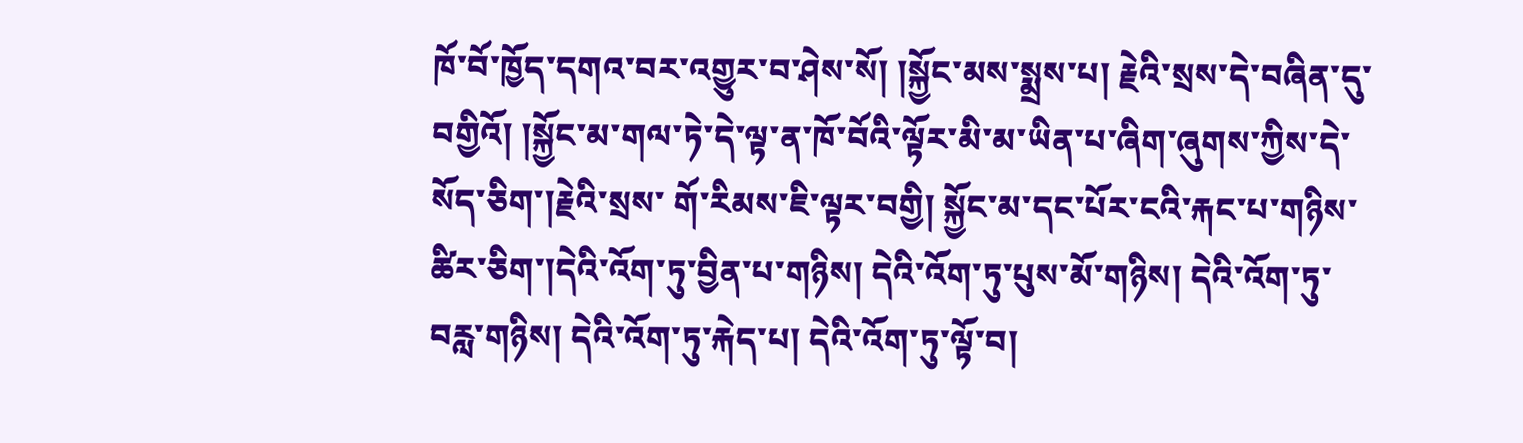ཁོ་བོ་ཁྱོད་དགའ་བར་འགྱུར་བ་ཤེས་སོ། །སྐྱོང་མས་སྨྲས་པ། རྗེའི་སྲས་དེ་བཞིན་དུ་བགྱིའོ། །སྐྱོང་མ་གལ་ཏེ་དེ་ལྟ་ན་ཁོ་བོའི་ལྟོར་མི་མ་ཡིན་པ་ཞིག་ཞུགས་ཀྱིས་དེ་སོད་ཅིག་།རྗེའི་སྲས་ གོ་རིམས་ཇི་ལྟར་བགྱི། སྐྱོང་མ་དང་པོར་ངའི་རྐང་པ་གཉིས་ཚིར་ཅིག་།དེའི་འོག་ཏུ་བྱིན་པ་གཉིས། དེའི་འོག་ཏུ་པུས་མོ་གཉིས། དེའི་འོག་ཏུ་བརླ་གཉིས། དེའི་འོག་ཏུ་རྐེད་པ། དེའི་འོག་ཏུ་ལྟོ་བ།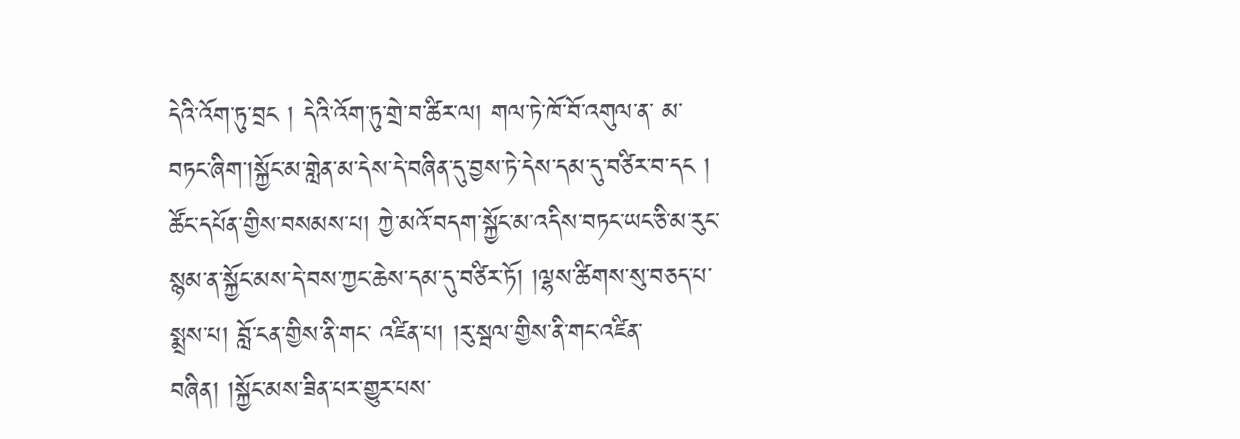དེའི་འོག་ཏུ་བྲང ། དེའི་འོག་ཏུ་གྲེ་བ་ཚིར་ལ། གལ་ཏེ་ཁོ་བོ་འགུལ་ན་ མ་བཏང་ཞིག་།སྐྱོང་མ་གླེན་མ་དེས་དེ་བཞིན་དུ་བྱས་ཏེ་དེས་དམ་དུ་བཙིར་བ་དང ། ཚོང་དཔོན་གྱིས་བསམས་པ། ཀྱེ་མའོ་བདག་སྐྱོང་མ་འདིས་བཏང་ཡང་ཅི་མ་རུང་སྙམ་ན་སྐྱོང་མས་དེ་བས་ཀྱང་ཆེས་དམ་དུ་བཙིར་ཏོ། །ལྷས་ཚིགས་སུ་བཅད་པ་སྨྲས་པ། བློ་ངན་གྱིས་ནི་གང་ འཛིན་པ། །རུ་སྦལ་གྱིས་ནི་གང་འཛིན་བཞིན། །སྐྱོང་མས་ཟིན་པར་གྱུར་པས་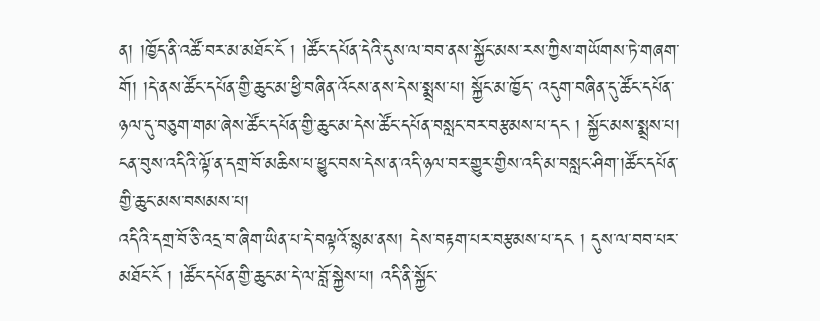ན། །ཁྱོད་ནི་འཚོ་བར་མ་མཐོང་ངོ ། །ཚོང་དཔོན་དེའི་དུས་ལ་བབ་ནས་སྐྱོང་མས་རས་ཀྱིས་གཡོགས་ཏེ་གཞག་གོ། །དེ་ནས་ཚོང་དཔོན་གྱི་ཆུང་མ་ཕྱི་བཞིན་འོངས་ནས་དེས་སྨྲས་པ། སྐྱོང་མ་ཁྱོད་ འདུག་བཞིན་དུ་ཚོང་དཔོན་ཉལ་དུ་བཅུག་གམ་ཞེས་ཚོང་དཔོན་གྱི་ཆུང་མ་དེས་ཚོང་དཔོན་བསླང་བར་བརྩམས་པ་དང ། སྐྱོང་མས་སྨྲས་པ། ངན་བུས་འདིའི་ལྟོ་ན་དགྲ་བོ་མཆིས་པ་ཕྱུང་བས་དེས་ན་འདི་ཉལ་བར་གྱུར་གྱིས་འདི་མ་བསླང་ཤིག་།ཚོང་དཔོན་གྱི་ཆུང་མས་བསམས་པ།
འདིའི་དགྲ་བོ་ཅི་འདྲ་བ་ཞིག་ཡིན་པ་དེ་བལྟའོ་སྙམ་ནས། དེས་བརྟག་པར་བརྩམས་པ་དང ། དུས་ལ་བབ་པར་མཐོང་ངོ ། །ཚོང་དཔོན་གྱི་ཆུང་མ་དེ་ལ་བློ་སྐྱེས་པ། འདི་ནི་སྐྱོང་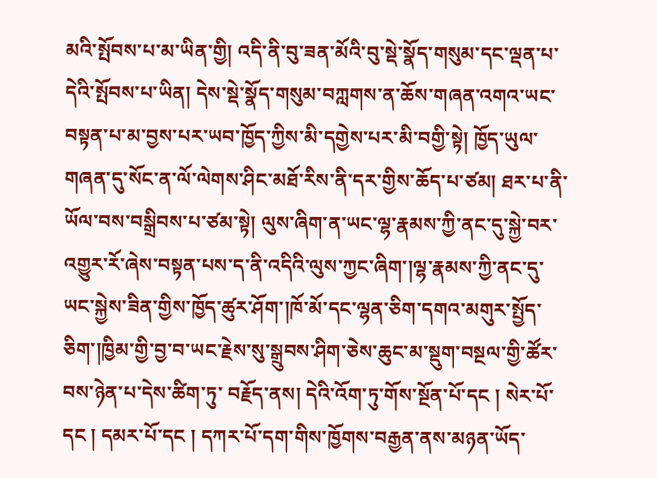མའི་སྤོབས་པ་མ་ཡིན་གྱི། འདི་ནི་བུ་ཟན་མོའི་བུ་སྡེ་སྣོད་གསུམ་དང་ལྡན་པ་དེའི་སྤོབས་པ་ཡིན། དེས་སྡེ་སྣོད་གསུམ་བཀླགས་ན་ཆོས་གཞན་འགའ་ཡང་བསྟན་པ་མ་བྱས་པར་ཡབ་ཁྱོད་ཀྱིས་མི་དགྱེས་པར་མི་བགྱི་སྟེ། ཁྱོད་ཡུལ་གཞན་དུ་སོང་ན་ལོ་ལེགས་ཤིང་མཐོ་རིས་ནི་དར་གྱིས་ཆོད་པ་ཙམ། ཐར་པ་ནི་ཡོལ་བས་བསྒྲིབས་པ་ཙམ་སྟེ། ལུས་ཞིག་ན་ཡང་ལྷ་རྣམས་ཀྱི་ནང་དུ་སྐྱེ་བར་འགྱུར་རོ་ཞེས་བསྟན་པས་ད་ནི་འདིའི་ལུས་ཀྱང་ཞིག་།ལྷ་རྣམས་ཀྱི་ནང་དུ་ཡང་སྐྱེས་ཟིན་གྱིས་ཁྱོད་ཚུར་ཤོག་།ཁོ་མོ་དང་ལྷན་ཅིག་དགའ་མགུར་སྤྱོད་ཅིག་།ཁྱིམ་གྱི་བྱ་བ་ཡང་རྗེས་སུ་སྒྲུབས་ཤིག་ཅེས་ཆུང་མ་སྡུག་བསྔལ་གྱི་ཚོར་བས་ཉེན་པ་དེས་ཚིག་ཏུ་ བརྗོད་ནས། དེའི་འོག་ཏུ་གོས་སྔོན་པོ་དང ། སེར་པོ་དང ། དམར་པོ་དང ། དཀར་པོ་དག་གིས་ཁྱོགས་བརྒྱན་ནས་མཉན་ཡོད་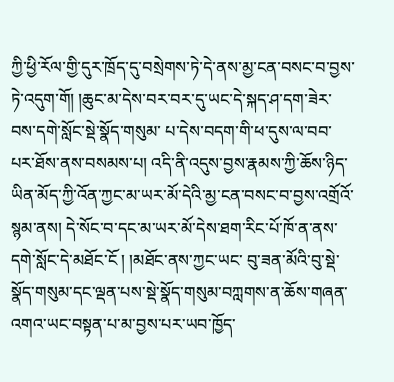ཀྱི་ཕྱི་རོལ་གྱི་དུར་ཁྲོད་དུ་བསྲེགས་ཏེ་དེ་ནས་མྱ་ངན་བསང་བ་བྱས་ཏེ་འདུག་གོ། །ཆུང་མ་དེས་བར་བར་དུ་ཡང་དེ་སྐད་ཤ་དག་ཟེར་བས་དགེ་སློང་སྡེ་སྣོད་གསུམ་ པ་དེས་བདག་གི་ཕ་དུས་ལ་བབ་པར་ཐོས་ནས་བསམས་པ། འདི་ནི་འདུས་བྱས་རྣམས་ཀྱི་ཆོས་ཉིད་ཡིན་མོད་ཀྱི་འོན་ཀྱང་མ་ཡར་མོ་དེའི་མྱ་ངན་བསང་བ་བྱས་འགྲོའོ་སྙམ་ནས། དེ་སོང་བ་དང་མ་ཡར་མོ་དེས་ཐག་རིང་པོ་ཁོ་ན་ནས་དགེ་སློང་དེ་མཐོང་ངོ ། །མཐོང་ནས་ཀྱང་ཡང་ བུ་ཟན་མོའི་བུ་སྡེ་སྣོད་གསུམ་དང་ལྡན་པས་སྡེ་སྣོད་གསུམ་བཀླགས་ན་ཆོས་གཞན་འགའ་ཡང་བསྟན་པ་མ་བྱས་པར་ཡབ་ཁྱོད་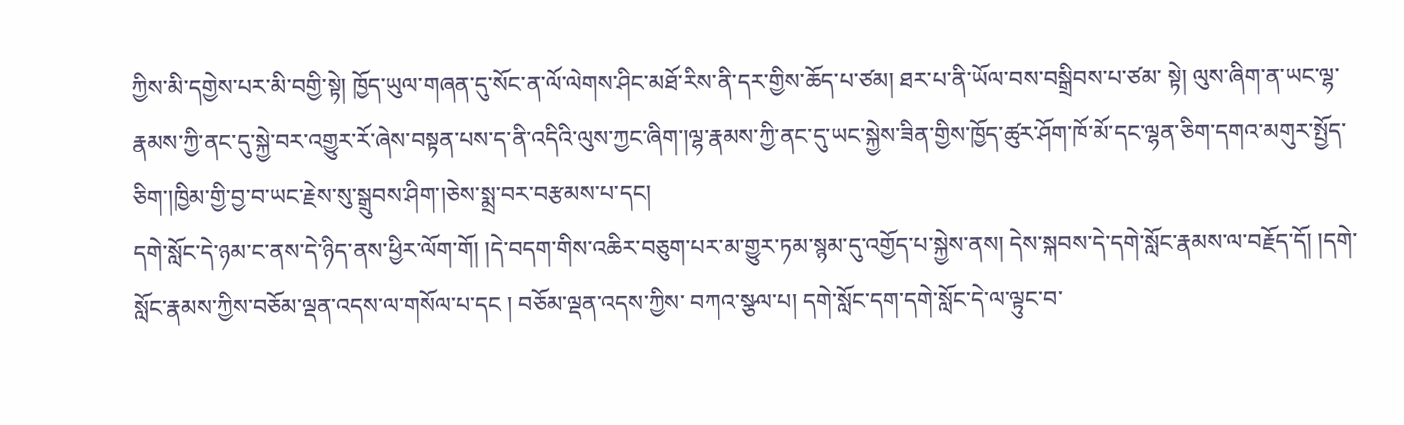ཀྱིས་མི་དགྱེས་པར་མི་བགྱི་སྟེ། ཁྱོད་ཡུལ་གཞན་དུ་སོང་ན་ལོ་ལེགས་ཤིང་མཐོ་རིས་ནི་དར་གྱིས་ཆོད་པ་ཙམ། ཐར་པ་ནི་ཡོལ་བས་བསྒྲིབས་པ་ཙམ་ སྟེ། ལུས་ཞིག་ན་ཡང་ལྷ་རྣམས་ཀྱི་ནང་དུ་སྐྱེ་བར་འགྱུར་རོ་ཞེས་བསྟན་པས་ད་ནི་འདིའི་ལུས་ཀྱང་ཞིག་།ལྷ་རྣམས་ཀྱི་ནང་དུ་ཡང་སྐྱེས་ཟིན་གྱིས་ཁྱོད་ཚུར་ཤོག་ཁོ་མོ་དང་ལྷན་ཅིག་དགའ་མགུར་སྤྱོད་ཅིག་།ཁྱིམ་གྱི་བྱ་བ་ཡང་རྗེས་སུ་སྒྲུབས་ཤིག་།ཅེས་སྨྲ་བར་བརྩམས་པ་དང།
དགེ་སློང་དེ་ཉམ་ང་ནས་དེ་ཉིད་ནས་ཕྱིར་ལོག་གོ། །དེ་བདག་གིས་འཆིར་བཅུག་པར་མ་གྱུར་ཏམ་སྙམ་དུ་འགྱོད་པ་སྐྱེས་ནས། དེས་སྐབས་དེ་དགེ་སློང་རྣམས་ལ་བརྗོད་དོ། །དགེ་སློང་རྣམས་ཀྱིས་བཅོམ་ལྡན་འདས་ལ་གསོལ་པ་དང ། བཅོམ་ལྡན་འདས་ཀྱིས་ བཀའ་སྩལ་པ། དགེ་སློང་དག་དགེ་སློང་དེ་ལ་ལྟུང་བ་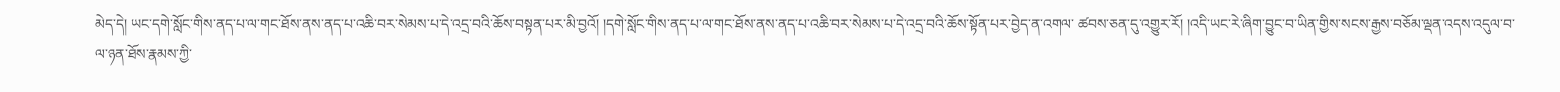མེད་དེ། ཡང་དགེ་སློང་གིས་ནད་པ་ལ་གང་ཐོས་ནས་ནད་པ་འཆི་བར་སེམས་པ་དེ་འདྲ་བའི་ཆོས་བསྟན་པར་མི་བྱའོ། །དགེ་སློང་གིས་ནད་པ་ལ་གང་ཐོས་ནས་ནད་པ་འཆི་བར་སེམས་པ་དེ་འདྲ་བའི་ཆོས་སྟོན་པར་བྱེད་ན་འགལ་ ཚབས་ཅན་དུ་འགྱུར་རོ། །འདི་ཡང་རེ་ཞིག་བྱུང་བ་ཡིན་གྱིས་སངས་རྒྱས་བཅོམ་ལྡན་འདས་འདུལ་བ་ལ་ཉན་ཐོས་རྣམས་ཀྱི་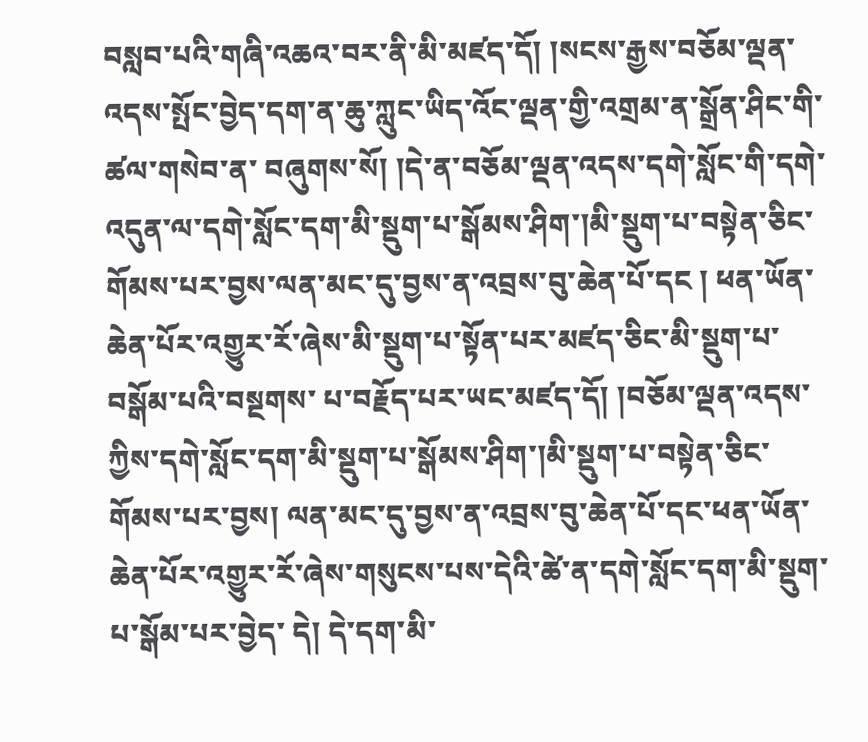བསླབ་པའི་གཞི་འཆའ་བར་ནི་མི་མཛད་དོ། །སངས་རྒྱས་བཅོམ་ལྡན་འདས་སྤོང་བྱེད་དག་ན་ཆུ་ཀླུང་ཡིད་འོང་ལྡན་གྱི་འགྲམ་ན་སྒྲོན་ཤིང་གི་ཚལ་གསེབ་ན་ བཞུགས་སོ། །དེ་ན་བཅོམ་ལྡན་འདས་དགེ་སློང་གི་དགེ་འདུན་ལ་དགེ་སློང་དག་མི་སྡུག་པ་སྒོམས་ཤིག་།མི་སྡུག་པ་བསྟེན་ཅིང་གོམས་པར་བྱས་ལན་མང་དུ་བྱས་ན་འབྲས་བུ་ཆེན་པོ་དང ། ཕན་ཡོན་ཆེན་པོར་འགྱུར་རོ་ཞེས་མི་སྡུག་པ་སྟོན་པར་མཛད་ཅིང་མི་སྡུག་པ་བསྒོམ་པའི་བསྔགས་ པ་བརྗོད་པར་ཡང་མཛད་དོ། །བཅོམ་ལྡན་འདས་ཀྱིས་དགེ་སློང་དག་མི་སྡུག་པ་སྒོམས་ཤིག་།མི་སྡུག་པ་བསྟེན་ཅིང་གོམས་པར་བྱས། ལན་མང་དུ་བྱས་ན་འབྲས་བུ་ཆེན་པོ་དང་ཕན་ཡོན་ཆེན་པོར་འགྱུར་རོ་ཞེས་གསུངས་པས་དེའི་ཚེ་ན་དགེ་སློང་དག་མི་སྡུག་པ་སྒོམ་པར་བྱེད་ དེ། དེ་དག་མི་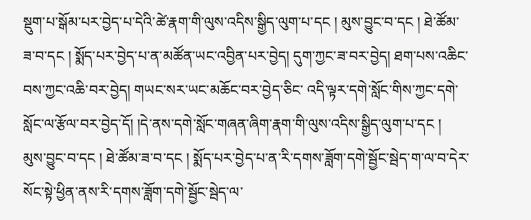སྡུག་པ་སྒོམ་པར་བྱེད་པ་དེའི་ཚེ་རྣག་གི་ལུས་འདིས་སྒྱིད་ལུག་པ་དང ། མུས་བྱུང་བ་དང ། ཐེ་ཚོམ་ཟ་བ་དང ། སྨོད་པར་བྱེད་པ་ན་མཚོན་ཡང་འབྱིན་པར་བྱེད། དུག་ཀྱང་ཟ་བར་བྱེད། ཐག་པས་འཆིང་བས་ཀྱང་འཆི་བར་བྱེད། གཡང་སར་ཡང་མཆོང་བར་བྱེད་ཅིང་ འདི་ལྟར་དགེ་སློང་གིས་ཀྱང་དགེ་སློང་ལ་རྩོལ་བར་བྱེད་དོ། །དེ་ནས་དགེ་སློང་གཞན་ཞིག་རྣག་གི་ལུས་འདིས་སྒྱིད་ལུག་པ་དང ། མུས་བྱུང་བ་དང ། ཐེ་ཚོམ་ཟ་བ་དང ། སྨོད་པར་བྱེད་པ་ན་རི་དགས་ཟློག་དགེ་སྦྱོང་སྦེད་ག་ལ་བ་དེར་སོང་སྟེ་ཕྱིན་ནས་རི་དགས་ཟློག་དགེ་སྦྱོང་སྦེད་ལ་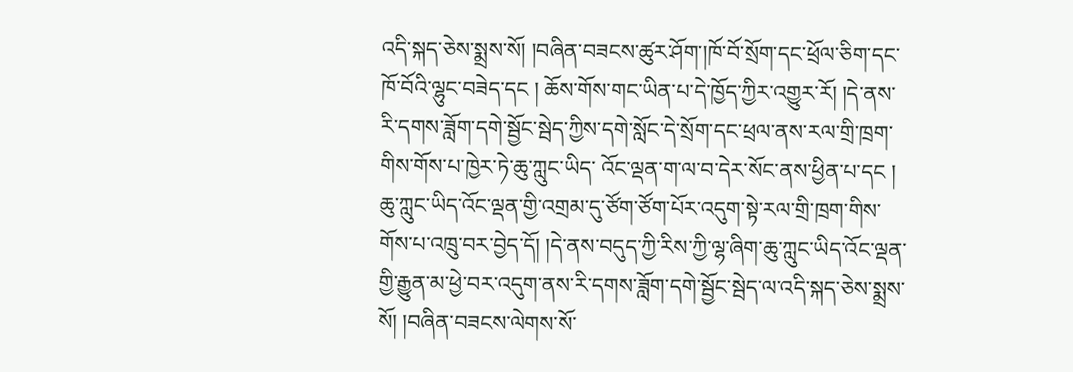འདི་སྐད་ཅེས་སྨྲས་སོ། །བཞིན་བཟངས་ཚུར་ཤོག་།ཁོ་བོ་སྲོག་དང་ཕྲོལ་ཅིག་དང་ཁོ་བོའི་ལྷུང་བཟེད་དང ། ཆོས་གོས་གང་ཡིན་པ་དེ་ཁྱོད་ཀྱིར་འགྱུར་རོ། །དེ་ནས་རི་དགས་ཟློག་དགེ་སྦྱོང་སྦེད་ཀྱིས་དགེ་སློང་དེ་སྲོག་དང་ཕྲལ་ནས་རལ་གྲི་ཁྲག་གིས་གོས་པ་ཁྱེར་ཏེ་ཆུ་ཀླུང་ཡིད་ འོང་ལྡན་ག་ལ་བ་དེར་སོང་ནས་ཕྱིན་པ་དང ། ཆུ་ཀླུང་ཡིད་འོང་ལྡན་གྱི་འགྲམ་དུ་ཙོག་ཙོག་པོར་འདུག་སྟེ་རལ་གྲི་ཁྲག་གིས་གོས་པ་འཁྲུ་བར་བྱེད་དོ། །དེ་ནས་བདུད་ཀྱི་རིས་ཀྱི་ལྷ་ཞིག་ཆུ་ཀླུང་ཡིད་འོང་ལྡན་གྱི་རྒྱུན་མ་ཕྱེ་བར་འདུག་ནས་རི་དགས་ཟློག་དགེ་སྦྱོང་སྦེད་ལ་འདི་སྐད་ཅེས་སྨྲས་ སོ། །བཞིན་བཟངས་ལེགས་སོ་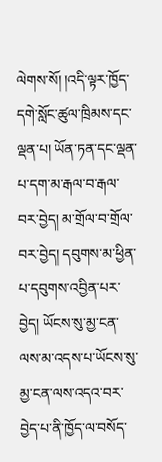ལེགས་སོ། །འདི་ལྟར་ཁྱོད་དགེ་སློང་ཚུལ་ཁྲིམས་དང་ལྡན་པ། ཡོན་ཏན་དང་ལྡན་པ་དག་མ་རྒལ་བ་རྒལ་བར་བྱེད། མ་གྲོལ་བ་གྲོལ་བར་བྱེད། དབུགས་མ་ཕྱིན་པ་དབུགས་འབྱིན་པར་བྱེད། ཡོངས་སུ་མྱ་ངན་ལས་མ་འདས་པ་ཡོངས་སུ་ མྱ་ངན་ལས་འདའ་བར་བྱེད་པ་ནི་ཁྱོད་ལ་བསོད་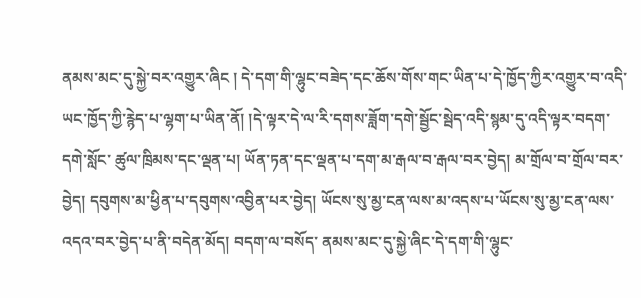ནམས་མང་དུ་སྐྱེ་བར་འགྱུར་ཞིང ། དེ་དག་གི་ལྷུང་བཟེད་དང་ཆོས་གོས་གང་ཡིན་པ་དེ་ཁྱོད་ཀྱིར་འགྱུར་བ་འདི་ཡང་ཁྱོད་ཀྱི་རྙེད་པ་ལྷག་པ་ཡིན་ནོ། །དེ་ལྟར་དེ་ལ་རི་དགས་ཟློག་དགེ་སྦྱོང་སྦེད་འདི་སྙམ་དུ་འདི་ལྟར་བདག་དགེ་སློང་ ཚུལ་ཁྲིམས་དང་ལྡན་པ། ཡོན་ཏན་དང་ལྡན་པ་དག་མ་རྒལ་བ་རྒལ་བར་བྱེད། མ་གྲོལ་བ་གྲོལ་བར་བྱེད། དབུགས་མ་ཕྱིན་པ་དབུགས་འབྱིན་པར་བྱེད། ཡོངས་སུ་མྱ་ངན་ལས་མ་འདས་པ་ཡོངས་སུ་མྱ་ངན་ལས་འདའ་བར་བྱེད་པ་ནི་བདེན་མོད། བདག་ལ་བསོད་ ནམས་མང་དུ་སྐྱེ་ཞིང་དེ་དག་གི་ལྷུང་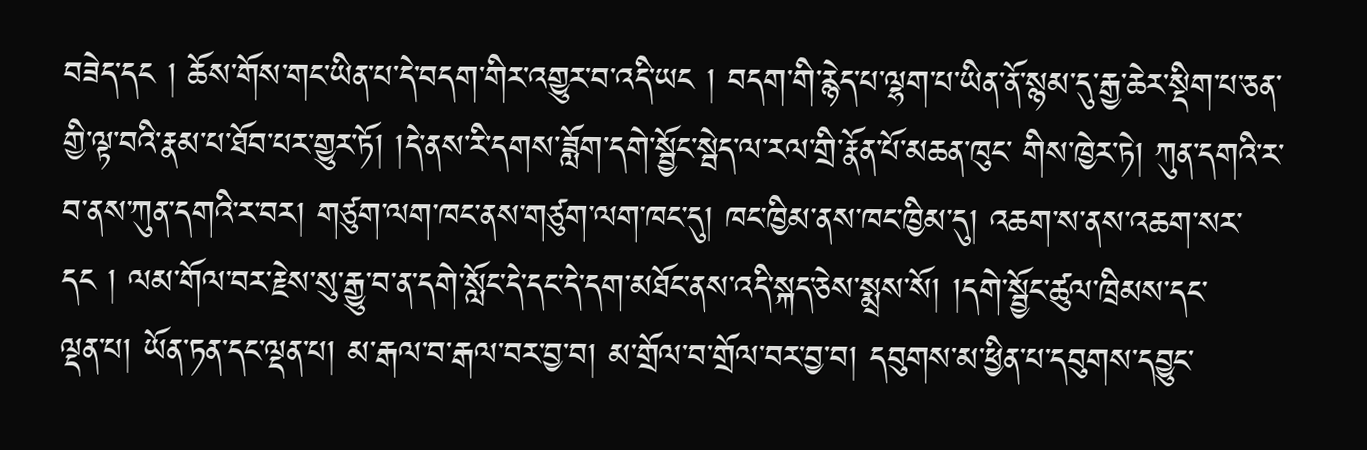བཟེད་དང ། ཆོས་གོས་གང་ཡིན་པ་དེ་བདག་གིར་འགྱུར་བ་འདི་ཡང ། བདག་གི་རྙེད་པ་ལྷག་པ་ཡིན་ནོ་སྙམ་དུ་རྒྱ་ཆེར་སྡིག་པ་ཅན་གྱི་ལྟ་བའི་རྣམ་པ་ཐོབ་པར་གྱུར་ཏོ། །དེ་ནས་རི་དགས་ཟློག་དགེ་སྦྱོང་སྦེད་ལ་རལ་གྲི་རྣོན་པོ་མཆན་ཁུང་ གིས་ཁྱེར་ཏེ། ཀུན་དགའི་ར་བ་ནས་ཀུན་དགའི་ར་བར། གཙུག་ལག་ཁང་ནས་གཙུག་ལག་ཁང་དུ། ཁང་ཁྱིམ་ནས་ཁང་ཁྱིམ་དུ། འཆག་ས་ནས་འཆག་སར་དང ། ལམ་གོལ་བར་རྗེས་སུ་རྒྱུ་བ་ན་དགེ་སློང་དེ་དང་དེ་དག་མཐོང་ནས་འདི་སྐད་ཅེས་སྨྲས་སོ། །དགེ་སྦྱོང་ཚུལ་ཁྲིམས་དང་
ལྡན་པ། ཡོན་ཏན་དང་ལྡན་པ། མ་རྒལ་བ་རྒལ་བར་བྱ་བ། མ་གྲོལ་བ་གྲོལ་བར་བྱ་བ། དབུགས་མ་ཕྱིན་པ་དབུགས་དབྱུང་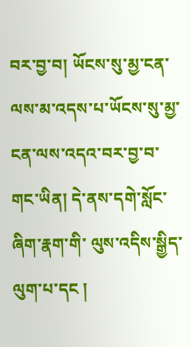བར་བྱ་བ། ཡོངས་སུ་མྱ་ངན་ལས་མ་འདས་པ་ཡོངས་སུ་མྱ་ངན་ལས་འདའ་བར་བྱ་བ་གང་ཡིན། དེ་ནས་དགེ་སློང་ཞིག་རྣག་གི་ ལུས་འདིས་སྒྱིད་ལུག་པ་དང །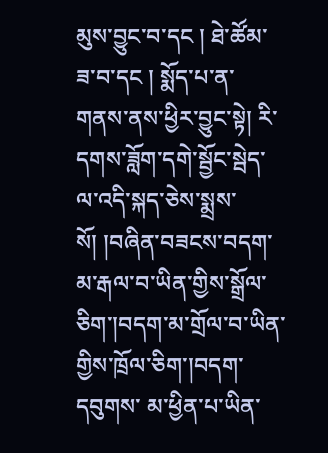མུས་བྱུང་བ་དང ། ཐེ་ཚོམ་ཟ་བ་དང ། སྨོད་པ་ན་གནས་ནས་ཕྱིར་བྱུང་སྟེ། རི་དགས་ཟློག་དགེ་སྦྱོང་སྦེད་ལ་འདི་སྐད་ཅེས་སྨྲས་སོ། །བཞིན་བཟངས་བདག་མ་རྒལ་བ་ཡིན་གྱིས་སྒྲོལ་ཅིག་།བདག་མ་གྲོལ་བ་ཡིན་གྱིས་ཁྲོལ་ཅིག་།བདག་དབུགས་ མ་ཕྱིན་པ་ཡིན་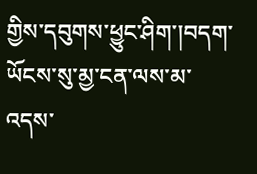གྱིས་དབུགས་ཕྱུང་ཤིག་།བདག་ཡོངས་སུ་མྱ་ངན་ལས་མ་འདས་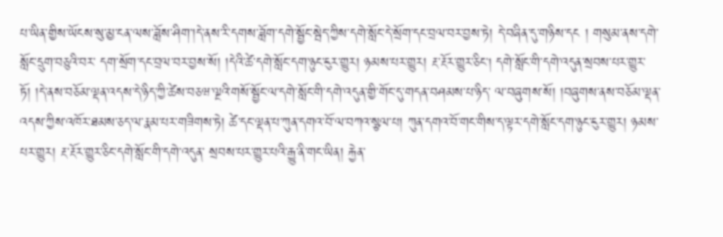པ་ཡིན་གྱིས་ཡོངས་སུ་མྱ་ངན་ལས་ཟློས་ཤིག་།དེ་ནས་རི་དགས་ཟློག་དགེ་སྦྱོང་སྦེད་ཀྱིས་དགེ་སློང་དེ་སྲོག་དང་བྲལ་བར་བྱས་ཏེ། དེ་བཞིན་དུ་གཉིས་དང ། གསུམ་ནས་དགེ་སློང་དྲུག་བཅུའི་བར་ དག་སྲོག་དང་བྲལ་བར་བྱས་སོ། །དེའི་ཚེ་དགེ་སློང་དག་ཉུང་ངུར་གྱུར། ཉམས་པར་གྱུར། རྔ་རྔོར་གྱུར་ཅིང། དགེ་སློང་གི་དགེ་འདུན་སྲབས་པར་གྱུར་ཏོ། །དེ་ནས་བཅོམ་ལྡན་འདས་དེ་ཉིད་ཀྱི་ཚེས་བཅཝ་ལྔའི་གསོ་སྦྱོང་ལ་དགེ་སློང་གི་དགེ་འདུན་གྱི་གོང་དུ་གདན་བཤམས་པ་ཉིད་ ལ་བཞུགས་སོ། །བཞུགས་ནས་བཅོམ་ལྡན་འདས་ཀྱིས་འཁོར་ཐམས་ཅད་ལ་རྣམ་པར་གཟིགས་ཏེ། ཚེ་དང་ལྡན་པ་ཀུན་དགའ་བོ་ལ་བཀའ་སྩལ་པ། ཀུན་དགའ་བོ་གང་གིས་ད་ལྟར་དགེ་སློང་དག་ཉུང་ངུར་གྱུར། ཉམས་པར་གྱུར། རྔ་རྔོར་གྱུར་ཅིང་དགེ་སློང་གི་དགེ་འདུན་ སྲབས་པར་གྱུར་པའི་རྒྱུ་ནི་གང་ཡིན། རྐྱེན་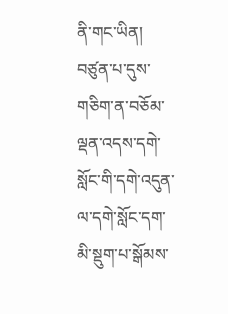ནི་གང་ཡིན། བཙུན་པ་དུས་གཅིག་ན་བཅོམ་ལྡན་འདས་དགེ་སློང་གི་དགེ་འདུན་ལ་དགེ་སློང་དག་མི་སྡུག་པ་སྒོམས་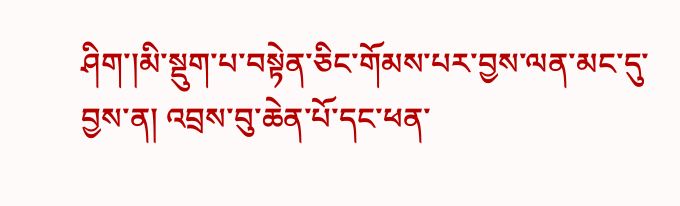ཤིག་།མི་སྡུག་པ་བསྟེན་ཅིང་གོམས་པར་བྱས་ལན་མང་དུ་བྱས་ན། འབྲས་བུ་ཆེན་པོ་དང་ཕན་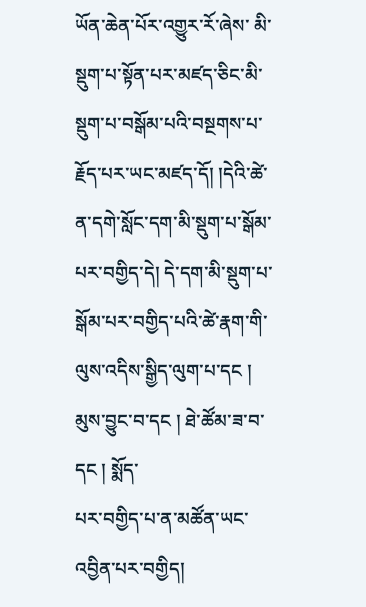ཡོན་ཆེན་པོར་འགྱུར་རོ་ཞེས་ མི་སྡུག་པ་སྟོན་པར་མཛད་ཅིང་མི་སྡུག་པ་བསྒོམ་པའི་བསྔགས་པ་རྗོད་པར་ཡང་མཛད་དོ། །དེའི་ཚེ་ན་དགེ་སློང་དག་མི་སྡུག་པ་སྒོམ་པར་བགྱིད་དེ། དེ་དག་མི་སྡུག་པ་སྒོམ་པར་བགྱིད་པའི་ཚེ་རྣག་གི་ལུས་འདིས་སྒྱིད་ལུག་པ་དང ། མུས་བྱུང་བ་དང ། ཐེ་ཚོམ་ཟ་བ་དང ། སྨོད་
པར་བགྱིད་པ་ན་མཚོན་ཡང་འབྱིན་པར་བགྱིད།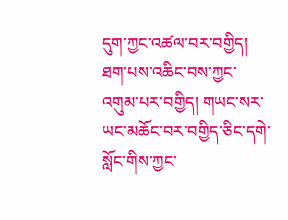དུག་ཀྱང་འཚལ་བར་བགྱིད། ཐག་པས་འཆིང་བས་ཀྱང་འགུམ་པར་བགྱིད། གཡང་སར་ཡང་མཆོང་བར་བགྱིད་ཅིང་དགེ་སློང་གིས་ཀྱང་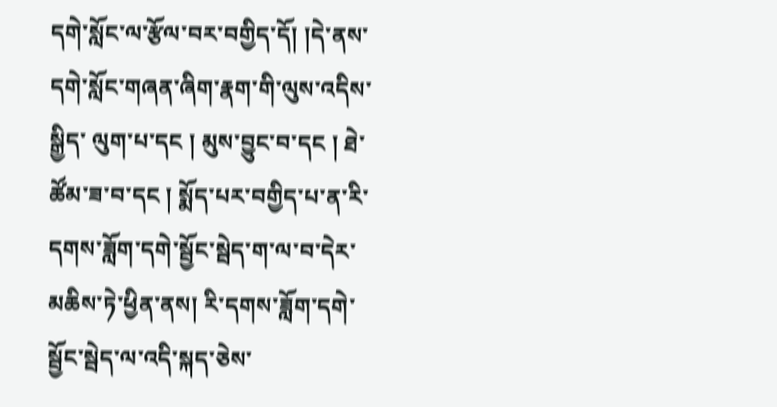དགེ་སློང་ལ་རྩོལ་བར་བགྱིད་དོ། །དེ་ནས་དགེ་སློང་གཞན་ཞིག་རྣག་གི་ལུས་འདིས་སྒྱིད་ ལུག་པ་དང ། མུས་བྱུང་བ་དང ། ཐེ་ཚོམ་ཟ་བ་དང ། སྨོད་པར་བགྱིད་པ་ན་རི་དགས་ཟློག་དགེ་སྦྱོང་སྦེད་ག་ལ་བ་དེར་མཆིས་ཏེ་ཕྱིན་ནས། རི་དགས་ཟློག་དགེ་སྦྱོང་སྦེད་ལ་འདི་སྐད་ཅེས་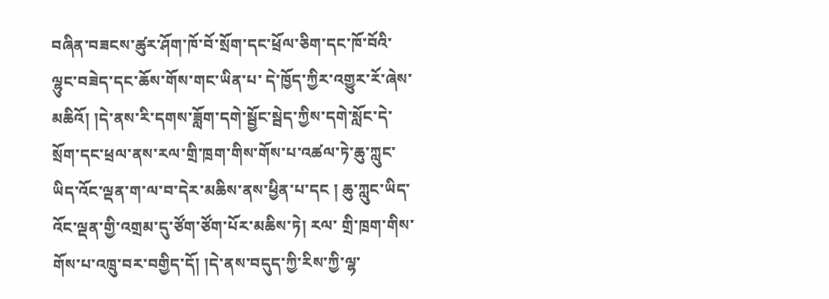བཞིན་བཟངས་ཚུར་ཤོག་ཁོ་བོ་སྲོག་དང་ཕྲོལ་ཅིག་དང་ཁོ་བོའི་ལྷུང་བཟེད་དང་ཆོས་གོས་གང་ཡིན་པ་ དེ་ཁྱོད་ཀྱིར་འགྱུར་རོ་ཞེས་མཆིའོ། །དེ་ནས་རི་དགས་ཟློག་དགེ་སྦྱོང་སྦེད་ཀྱིས་དགེ་སློང་དེ་སྲོག་དང་ཕྲལ་ནས་རལ་གྲི་ཁྲག་གིས་གོས་པ་འཚལ་ཏེ་ཆུ་ཀླུང་ཡིད་འོང་ལྡན་ག་ལ་བ་དེར་མཆིས་ནས་ཕྱིན་པ་དང ། ཆུ་ཀླུང་ཡིད་འོང་ལྡན་གྱི་འགྲམ་དུ་ཙོག་ཙོག་པོར་མཆིས་ཏེ། རལ་ གྲི་ཁྲག་གིས་གོས་པ་འཁྲུ་བར་བགྱིད་དོ། །དེ་ནས་བདུད་ཀྱི་རིས་ཀྱི་ལྷ་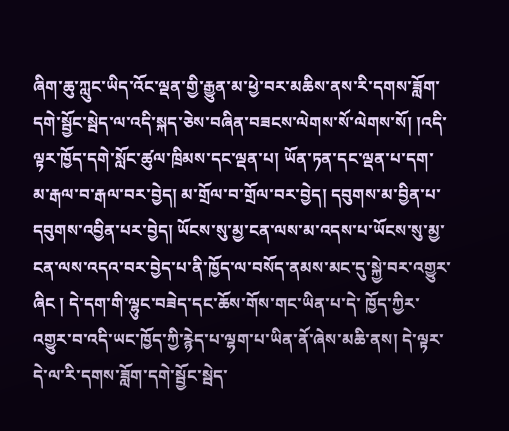ཞིག་ཆུ་ཀླུང་ཡིད་འོང་ལྡན་གྱི་རྒྱུན་མ་ཕྱེ་བར་མཆིས་ནས་རི་དགས་ཟློག་དགེ་སྦྱོང་སྦེད་ལ་འདི་སྐད་ཅེས་བཞིན་བཟངས་ལེགས་སོ་ལེགས་སོ། །འདི་ལྟར་ཁྱོད་དགེ་སློང་ཚུལ་ཁྲིམས་དང་ལྡན་པ། ཡོན་ཏན་དང་ལྡན་པ་དག་ མ་རྒལ་བ་རྒལ་བར་བྱེད། མ་གྲོལ་བ་གྲོལ་བར་བྱེད། དབུགས་མ་བྱིན་པ་དབུགས་འབྱིན་པར་བྱེད། ཡོངས་སུ་མྱ་ངན་ལས་མ་འདས་པ་ཡོངས་སུ་མྱ་ངན་ལས་འདའ་བར་བྱེད་པ་ནི་ཁྱོད་ལ་བསོད་ནམས་མང་དུ་སྐྱེ་བར་འགྱུར་ཞིང ། དེ་དག་གི་ལྷུང་བཟེད་དང་ཆོས་གོས་གང་ཡིན་པ་དེ་ ཁྱོད་ཀྱིར་འགྱུར་བ་འདི་ཡང་ཁྱོད་ཀྱི་རྙེད་པ་ལྷག་པ་ཡིན་ནོ་ཞེས་མཆི་ནས། དེ་ལྟར་དེ་ལ་རི་དགས་ཟློག་དགེ་སྦྱོང་སྦེད་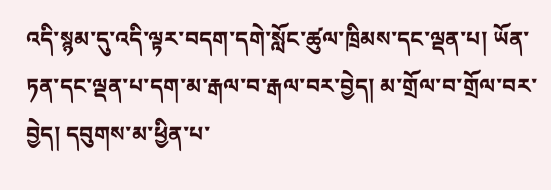འདི་སྙམ་དུ་འདི་ལྟར་བདག་དགེ་སློང་ཚུལ་ཁྲིམས་དང་ལྡན་པ། ཡོན་ཏན་དང་ལྡན་པ་དག་མ་རྒལ་བ་རྒལ་བར་བྱེད། མ་གྲོལ་བ་གྲོལ་བར་བྱེད། དབུགས་མ་ཕྱིན་པ་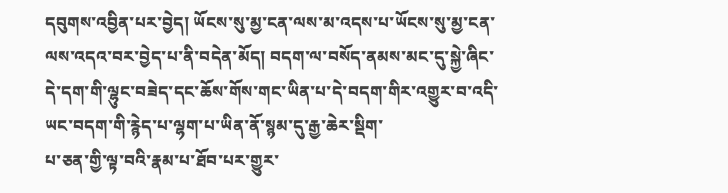དབུགས་འབྱིན་པར་བྱེད། ཡོངས་སུ་མྱ་ངན་ལས་མ་འདས་པ་ཡོངས་སུ་མྱ་ངན་ལས་འདའ་བར་བྱེད་པ་ནི་བདེན་མོད། བདག་ལ་བསོད་ནམས་མང་དུ་སྐྱེ་ཞིང་དེ་དག་གི་ལྷུང་བཟེད་དང་ཆོས་གོས་གང་ཡིན་པ་དེ་བདག་གིར་འགྱུར་བ་འདི་ཡང་བདག་གི་རྙེད་པ་ལྷག་པ་ཡིན་ནོ་སྙམ་དུ་རྒྱ་ཆེར་སྡིག་
པ་ཅན་གྱི་ལྟ་བའི་རྣམ་པ་ཐོབ་པར་གྱུར་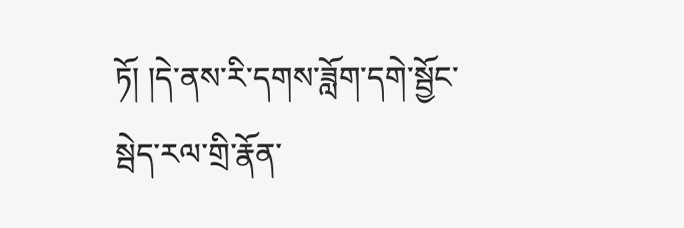ཏོ། །དེ་ནས་རི་དགས་ཟློག་དགེ་སྦྱོང་སྦེད་རལ་གྲི་རྣོན་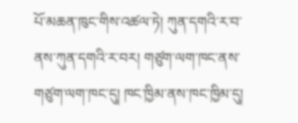པོ་མཆན་ཁུང་གིས་འཚལ་ཏེ། ཀུན་དགའི་ར་བ་ནས་ཀུན་དགའི་ར་བར། གཙུག་ལག་ཁང་ནས་གཙུག་ལག་ཁང་དུ། ཁང་ཁྱིམ་ནས་ཁང་ཁྱིམ་དུ།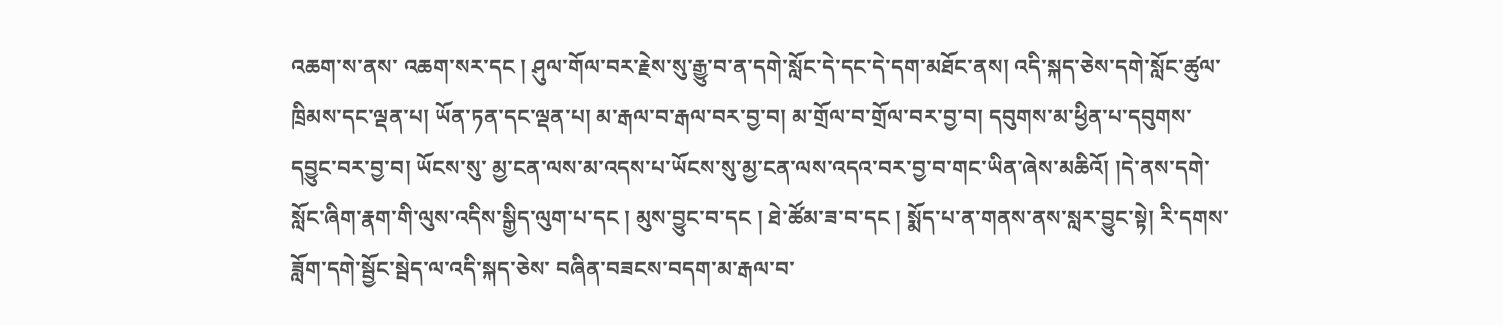འཆག་ས་ནས་ འཆག་སར་དང ། ཤུལ་གོལ་བར་རྗེས་སུ་རྒྱུ་བ་ན་དགེ་སློང་དེ་དང་དེ་དག་མཐོང་ནས། འདི་སྐད་ཅེས་དགེ་སློང་ཚུལ་ཁྲིམས་དང་ལྡན་པ། ཡོན་ཏན་དང་ལྡན་པ། མ་རྒལ་བ་རྒལ་བར་བྱ་བ། མ་གྲོལ་བ་གྲོལ་བར་བྱ་བ། དབུགས་མ་ཕྱིན་པ་དབུགས་དབྱུང་བར་བྱ་བ། ཡོངས་སུ་ མྱ་ངན་ལས་མ་འདས་པ་ཡོངས་སུ་མྱ་ངན་ལས་འདའ་བར་བྱ་བ་གང་ཡིན་ཞེས་མཆིའོ། །དེ་ནས་དགེ་སློང་ཞིག་རྣག་གི་ལུས་འདིས་སྒྱིད་ལུག་པ་དང ། མུས་བྱུང་བ་དང ། ཐེ་ཚོམ་ཟ་བ་དང ། སྨོད་པ་ན་གནས་ནས་སླར་བྱུང་སྟེ། རི་དགས་ཟློག་དགེ་སྦྱོང་སྦེད་ལ་འདི་སྐད་ཅེས་ བཞིན་བཟངས་བདག་མ་རྒལ་བ་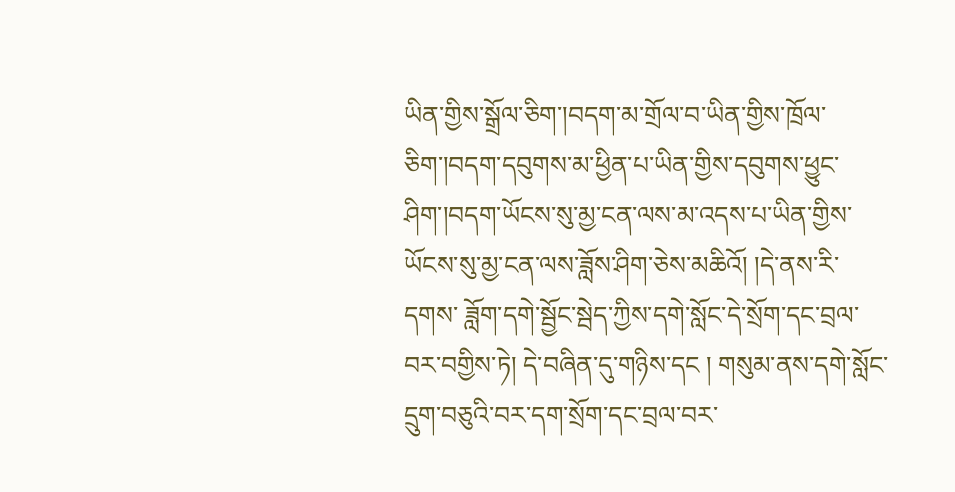ཡིན་གྱིས་སྒྲོལ་ཅིག་།བདག་མ་གྲོལ་བ་ཡིན་གྱིས་ཁྲོལ་ཅིག་།བདག་དབུགས་མ་ཕྱིན་པ་ཡིན་གྱིས་དབུགས་ཕྱུང་ཤིག་།བདག་ཡོངས་སུ་མྱ་ངན་ལས་མ་འདས་པ་ཡིན་གྱིས་ཡོངས་སུ་མྱ་ངན་ལས་ཟློས་ཤིག་ཅེས་མཆིའོ། །དེ་ནས་རི་དགས་ ཟློག་དགེ་སྦྱོང་སྦེད་ཀྱིས་དགེ་སློང་དེ་སྲོག་དང་བྲལ་བར་བགྱིས་ཏེ། དེ་བཞིན་དུ་གཉིས་དང ། གསུམ་ནས་དགེ་སློང་དྲུག་བཅུའི་བར་དག་སྲོག་དང་བྲལ་བར་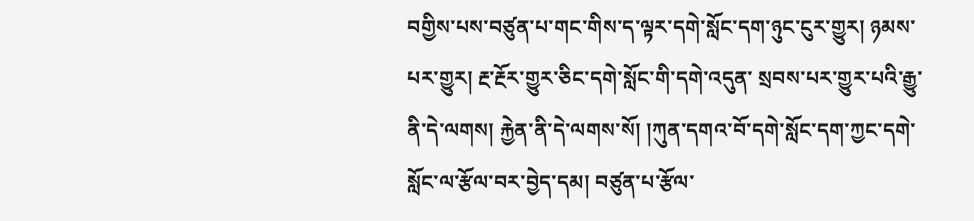བགྱིས་པས་བཙུན་པ་གང་གིས་ད་ལྟར་དགེ་སློང་དག་ཉུང་ངུར་གྱུར། ཉམས་པར་གྱུར། རྔ་རྔོར་གྱུར་ཅིང་དགེ་སློང་གི་དགེ་འདུན་ སྲབས་པར་གྱུར་པའི་རྒྱུ་ནི་དེ་ལགས། རྐྱེན་ནི་དེ་ལགས་སོ། །ཀུན་དགའ་བོ་དགེ་སློང་དག་ཀྱང་དགེ་སློང་ལ་རྩོལ་བར་བྱེད་དམ། བཙུན་པ་རྩོལ་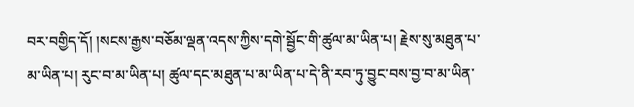བར་བགྱིད་དོ། །སངས་རྒྱས་བཅོམ་ལྡན་འདས་ཀྱིས་དགེ་སྦྱོང་གི་ཚུལ་མ་ཡིན་པ། རྗེས་སུ་མཐུན་པ་མ་ཡིན་པ། རུང་བ་མ་ཡིན་པ། ཚུལ་དང་མཐུན་པ་མ་ཡིན་པ་དེ་ནི་རབ་ཏུ་བྱུང་བས་བྱ་བ་མ་ཡིན་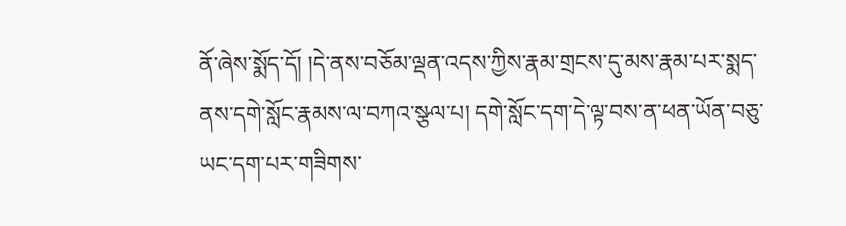ནོ་ཞེས་སྨོད་དོ། །དེ་ནས་བཅོམ་ལྡན་འདས་ཀྱིས་རྣམ་གྲངས་དུ་མས་རྣམ་པར་སྨད་ནས་དགེ་སློང་རྣམས་ལ་བཀའ་སྩལ་པ། དགེ་སློང་དག་དེ་ལྟ་བས་ན་ཕན་ཡོན་བཅུ་ཡང་དག་པར་གཟིགས་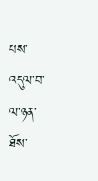པས་འདུལ་བ་ལ་ཉན་ཐོས་